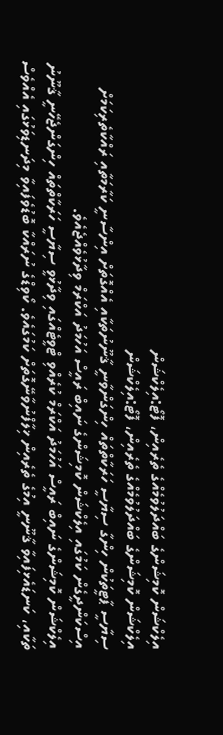އިލެކްޝަން ކޮމިޝަންގެ ބައްދަލުވުމެއްގެ ތެރެއިން، ފޮޓޯ:އިލެކްޝަން
އިލެކްޝަން ކޮމިޝަންގެ ބައްދަލުވުމެއްގެ ތެރެއިން، ފޮޓޯ:އިލެކްޝަން
ސިޔާސީ ޕާޓީތަކުން ހިންގާ ސިޔާސީ ހަރަކާތްތައް ހިންގަންވާނީ ޤާނޫނުތަކާއި އެއްގޮތަށް އިންސާނީ ކަރާމަތާއި ރައްކާތެރިކަމަށް އިސްކަންދީގެން ކަމުގައި އިލެކްޝަން ކޮމިޝަންގެ ނައިބް ރައީސް އަހުމަދު އަކްރަމް ވިދާޅުވެއްޖެއެވެ.
އިލެކްޝަން ކޮމިޝަންގެ ނައިބް ރައީސް އަހުމަދު އަކްރަމް ކުރެއްވި ޓްވީޓެއްގައި ވިދާޅުވީ ސިޔާސީ ހަރަކާތްތައް ހިންގަންޖެހޭނީ ޤާނޫނު ތަކާއި، ކަނޑައެޅިފައިވާ ޤާނޫނީ އިމުގެ ތެރެއިން ޚިލާފްނުވާނޭގޮތަށް ކަމުގައެވެ. ކޯވިޑްގެ ނުރައްކާ ބޮޑުވެފައިވާ މިދަނޑިވަޅުގައި އެއްވެސް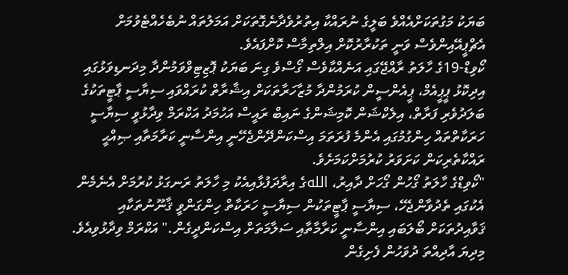ބަޔަކު މަގުތަކަށްއެއްވެ ބަލީގެ ނުރައްކާ އިތުރުވެދާނެގޮތަކަށް އަމަލުތައް ނުބެހެއްޓެވުމަށް އެޗްޕީއޭއިންވެސް ވަނީ ތަކުރާރުކޮށް އިލްތިމާސް ކޮށްފައެވެ.
ކޯވިޑް-19ގެ ހާލަތު ރާއްޖޭގައި އަނެއްކާވެސް ގޯސްވެ ގިނަ ބަޔަކު ޕޮޒިޓިވްވަމުންދާ މިދަނޑިވަޅުގައި އިދިކޮޅު ޕީޕީއެމް، ޕީއެންސީން ކުރަމުންދާ މުޒާހަރާތަކަށް އިޝާރާތް ކުރައްވައި ސިޔާސީ ޕާޓީތަކުގެ ބަލަދުވެރި ފަރާތް، އިލެކްޝަން ކޮމިޝަންގެ ނައިބް ރައީސް އަހުމަދު އަކްރަމް ވިދާޅުވީ ސިޔާސީ ހަރަކާތްތައް ހިންގުމުގައި އެންމެ ފުރަތަމަ އިސްކަންދޭންޖެހޭނީ އިންސާނީ ކަރާމަތާއި ޞިއްޙީ ރައްކާތެރިކަން ކަށަވަރު ކުރުމަށްކަމަށެވެ.
"ކޯވިޑްގެ ހާލަތު ގޯހުން ގޯހަށް ދާއިރު، اللهގެ އިރާދަފުޅާއިއެކު މި ހާލަތު ރަނގަޅު ކުރުމަށް އެނެމެން އެކުގައި ތެދުވާންޖެހޭ، ސިޔާސީ ޕާޓީތަކުން ސިޔާސީ ހަރަކާތް ހިންގަންވީ ޤާނޫނުތަކާއި ޤަވާއިދުތަކަށް ބޯލަބައި އިންސާނީ ކަރާމާތާއި ސަލާމަތަށް އިސްކަންދީގެން." އަކްރަމް ވިދާޅުވިއެވެ.
މިދިޔަ އާދިއްތަ ދުވަހުން ފެށިގެން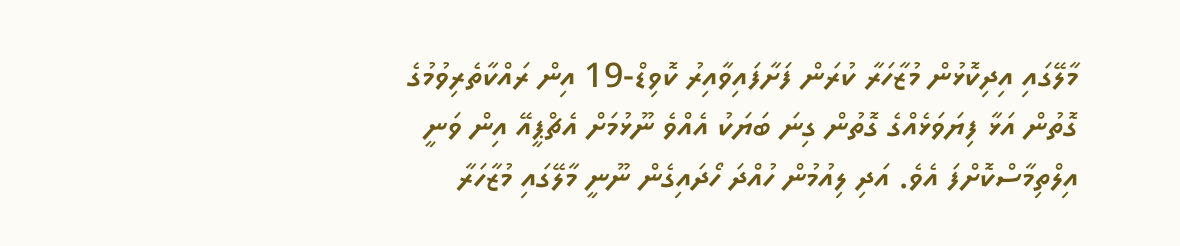މާލޭގައި އިދިކޮޅުން މުޒާހަރާ ކުރަން ފަށާފައިވާއިރު ކޮވިޑް-19 އިން ރައްކާތެރިވުމުގެ ގޮތުން އަޅާ ފިޔަވަޅެއްގެ ގޮތުން ގިނަ ބަޔަކު އެއްވެ ނޫޅުމަށް އެޗްޕީއޭ އިން ވަނީ އިލްތިމާސްކޮށްފަ އެވެ. އަދި ލިއުމުން ހުއްދަ ހޯދައިގެން ނޫނީ މާލޭގައި މުޒާހަރާ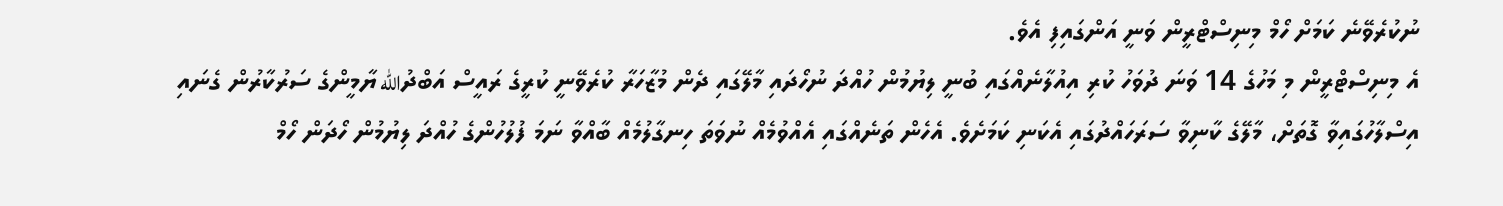ނުކުރެވޭނެ ކަމަށް ހޯމް މިނިސްޓްރީން ވަނީ އަންގައިފި އެވެ.
އެ މިނިސްޓްރީން މި މަހުގެ 14 ވަނަ ދުވަހު ކުރި އިއުލާނެއްގައި ބުނީ ލިޔުމުން ހުއްދަ ނުހޯދައި މާލޭގައި ދެން މުޒާހަރާ ކުރެވޭނީ ކުރީގެ ރައީސް އަބްދުالله ޔާމީންގެ ސަރުކާރުން ގެނައި އިސްލާހުގައިވާ ގޮތަށް، މާލޭގެ ކާނިވާ ސަރަހައްދުގައި އެކަނި ކަމަށެވެ. އެހެން ތަނެއްގައި އެއްވުމެއް ނުވަތަ ހިނގާލުމެއް ބާއްވާ ނަމަ ފުލުހުންގެ ހުއްދަ ލިޔުމުން ހޯދަން ހޯމް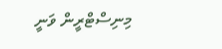މިނިސްޓްރީން ވަނީ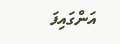އަންގައިފަ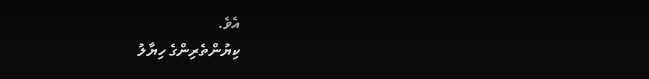އެވެ.
ކިޔުންތެރިންގެ ހިޔާލު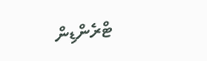ޓްރެންޑިން